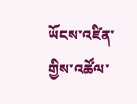ཡོངས་འཛིན་གྱིས་འཚོལ་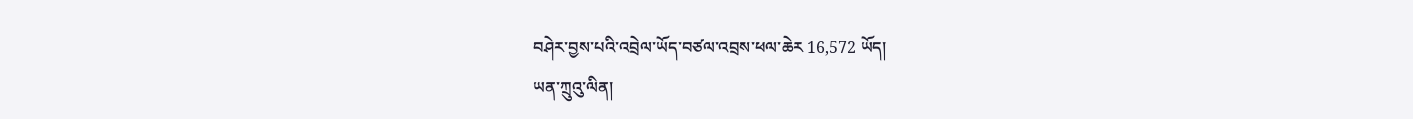བཤེར་བྱས་པའི་འབྲེལ་ཡོད་བཙལ་འབྲས་ཕལ་ཆེར 16,572 ཡོད།
ཡན་ཀྲུའུ་ལིན།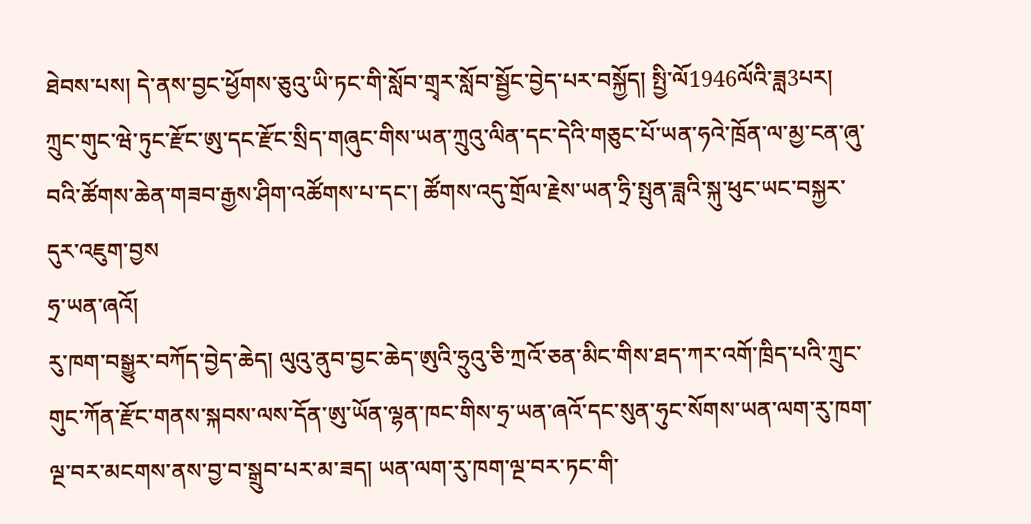ཐེབས་པས། དེ་ནས་བྱང་ཕྱོགས་ཅུའུ་ཡི་ཏང་གི་སློབ་གྲྭར་སློབ་སྦྱོང་བྱེད་པར་བསྐྱོད། སྤྱི་ལོ1946ལོའི་ཟླ3པར། ཀྲུང་གུང་ཝེ་ཏུང་རྫོང་ཨུ་དང་རྫོང་སྲིད་གཞུང་གིས་ཡན་ཀྲུའུ་ལིན་དང་དེའི་གཅུང་པོ་ཡན་ཧའེ་ཁྲོན་ལ་མྱ་ངན་ཞུ་བའི་ཚོགས་ཆེན་གཟབ་རྒྱས་ཤིག་འཚོགས་པ་དང་། ཚོགས་འདུ་གྲོལ་རྗེས་ཡན་ཧྲི་སྤུན་ཟླའི་སྐུ་ཕུང་ཡང་བསྐྱར་དུར་འཇུག་བྱས
ཧྲ་ཡན་ཞའོ།
རུ་ཁག་བསྒྱུར་བཀོད་བྱེད་ཆེད། ལུའུ་ནུབ་བྱང་ཆེད་ཨུའི་ཧྲུའུ་ཅི་ཀྲའོ་ཅན་མིང་གིས་ཐད་ཀར་འགོ་ཁྲིད་པའི་ཀྲུང་གུང་ཀོན་རྫོང་གནས་སྐབས་ལས་དོན་ཨུ་ཡོན་ལྷན་ཁང་གིས་ཧྲ་ཡན་ཞའོ་དང་སུན་ཧུང་སོགས་ཡན་ལག་རུ་ཁག་ལྔ་བར་མངགས་ནས་བྱ་བ་སྒྲུབ་པར་མ་ཟད། ཡན་ལག་རུ་ཁག་ལྔ་བར་ཏང་གི་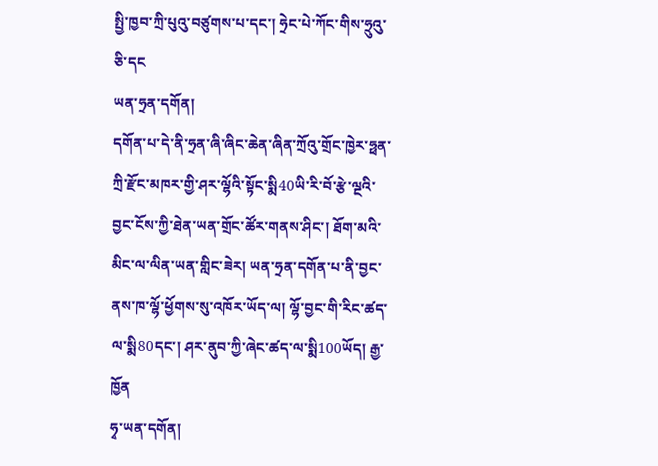སྤྱི་ཁྱབ་ཀྲི་པུའུ་བཙུགས་པ་དང་། ཧྲེང་པེ་ཀོང་གིས་ཧྲུའུ་ཅི་དང
ཡན་ཧྲན་དགོན།
དགོན་པ་དེ་ནི་ཧྲན་ཞི་ཞིང་ཆེན་ཞིན་ཀྲོའུ་གྲོང་ཁྱེར་ཧྥན་ཀྲི་རྫོང་མཁར་གྱི་ཤར་ལྷོའི་སྟོང་སྨི40ཡི་རི་བོ་རྩེ་ལྔའི་བྱང་ངོས་ཀྱི་ཐེན་ཡན་གྲོང་ཚོར་གནས་ཤིང་། ཐོག་མའི་མིང་ལ་ལིན་ཡན་གླིང་ཟེར། ཡན་ཧྲན་དགོན་པ་ནི་བྱང་ནས་ཁ་ལྷོ་ཕྱོགས་སུ་འཁོར་ཡོད་ལ། ལྷོ་བྱང་གི་རིང་ཚད་ལ་སྨི80དང་། ཤར་ནུབ་ཀྱི་ཞེང་ཚད་ལ་སྨི100ཡོད། རྒྱ་ཁྱོན
ཧྭ་ཡན་དགོན།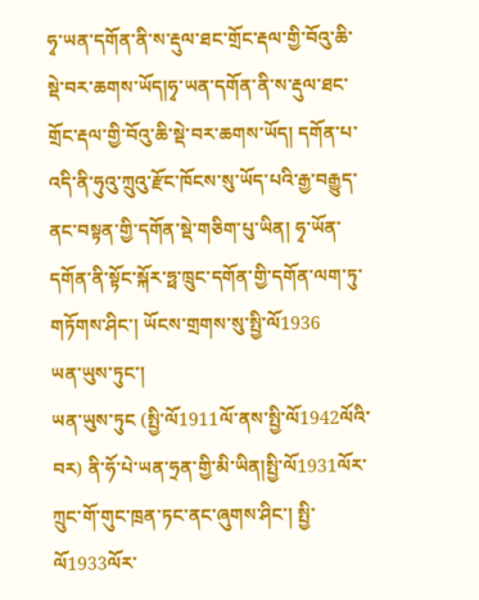ཧྭ་ཡན་དགོན་ནི་ས་རྡུལ་ཐང་གྲོང་རྡལ་གྱི་བོའུ་ཆི་སྡེ་བར་ཆགས་ཡོད།ཧྭ་ཡན་དགོན་ནི་ས་རྡུལ་ཐང་གྲོང་རྡལ་གྱི་བོའུ་ཆི་སྡེ་བར་ཆགས་ཡོད། དགོན་པ་འདི་ནི་ཧུའུ་ཀྲུའུ་རྫོང་ཁོངས་སུ་ཡོད་པའི་རྒྱ་བརྒྱུད་ནང་བསྟན་གྱི་དགོན་སྡེ་གཅིག་པུ་ཡིན། ཧྭ་ཡོན་དགོན་ནི་སྟོང་སྐོར་ཧྥ་ཁྲུང་དགོན་གྱི་དགོན་ལག་ཏུ་གཏོགས་ཤིང་། ཡོངས་གྲགས་སུ་སྤྱི་ལོ1936
ཡན་ཡུས་ཏུང་།
ཡན་ཡུས་ཏུང (སྤྱི་ལོ1911ལོ་ནས་སྤྱི་ལོ1942ལོའི་བར) ནི་ཧོ་པེ་ཡན་ཧྲན་གྱི་མི་ཡིན།སྤྱི་ལོ1931ལོར་ཀྲུང་གོ་གུང་ཁྲན་ཏང་ནང་ཞུགས་ཤིང་། སྤྱི་ལོ1933ལོར་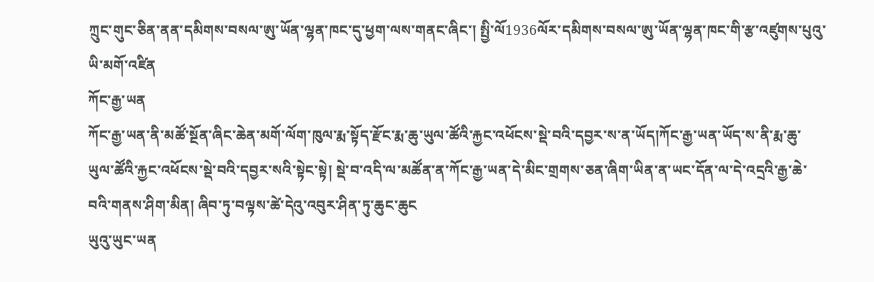ཀྲུང་གུང་ཅིན་ནན་དམིགས་བསལ་ཨུ་ཡོན་ལྷན་ཁང་དུ་ཕྱག་ལས་གནང་ཞིང་། སྤྱི་ལོ1936ལོར་དམིགས་བསལ་ཨུ་ཡོན་ལྷན་ཁང་གི་རྩ་འཛུགས་པུའུ་ཡི་མགོ་འཛིན
ཀོང་རྒྱ་ཡན
ཀོང་རྒྱ་ཡན་ནི་མཚོ་སྔོན་ཞིང་ཆེན་མགོ་ལོག་ཁུལ་རྨ་སྟོད་རྫོང་རྨ་ཆུ་ཡུལ་ཚོའི་རྐྱང་འཕོངས་སྡེ་བའི་དབྱར་ས་ན་ཡོད།ཀོང་རྒྱ་ཡན་ཡོད་ས་ནི་རྨ་ཆུ་ཡུལ་ཚོའི་རྐྱང་འཕོངས་སྡེ་བའི་དབྱར་སའི་སྟེང་སྟེ། སྡེ་བ་འདི་ལ་མཚོན་ན་ཀོང་རྒྱ་ཡན་དེ་མིང་གྲགས་ཅན་ཞིག་ཡིན་ན་ཡང་དོན་ལ་དེ་འདྲའི་རྒྱ་ཆེ་བའི་གནས་ཤིག་མིན། ཞིབ་ཏུ་བལྟས་ཚེ་དེའུ་འབུར་ཤིན་ཏུ་ཆུང་ཆུང
ཡུའུ་ཡུང་ཡན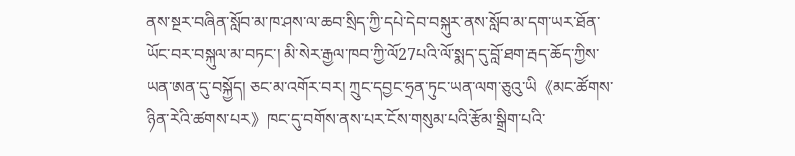ནས་སྔར་བཞིན་སློབ་མ་ཁ་ཤས་ལ་ཆབ་སྲིད་ཀྱི་དཔེ་དེབ་བསྐུར་ནས་སློབ་མ་དག་ཡར་ཐོན་ཡོང་བར་བསྐུལ་མ་བཏང་། མི་སེར་རྒྱལ་ཁབ་ཀྱི་ལོ27པའི་ལོ་སྨད་དུ་བློ་ཐག་རྦད་ཆོད་ཀྱིས་ཡན་ཨན་དུ་བསྐྱོད། ཅང་མ་འགོར་བར། ཀྲུང་དབྱང་ཧྲན་ཏུང་ཡན་ལག་ཅུའུ་ཡི《མང་ཚོགས་ཉིན་རེའི་ཚགས་པར》ཁང་དུ་བགོས་ནས་པར་ངོས་གསུམ་པའི་རྩོམ་སྒྲིག་པའི་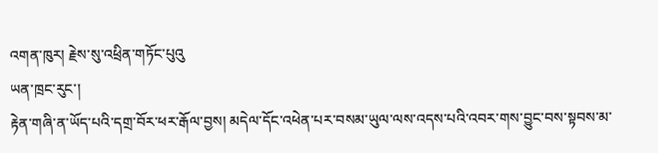འགན་ཁུར། རྗེས་སུ་འཕྲིན་གཏོང་པུའུ
ཡན་ཁྲང་རུང་།
རྟེན་གཞི་ན་ཡོད་པའི་དགྲ་བོར་ཕར་རྒོལ་བྱས། མདེལ་དོང་འཕེན་པར་བསམ་ཡུལ་ལས་འདས་པའི་འབར་གས་བྱུང་བས་སྟབས་མ་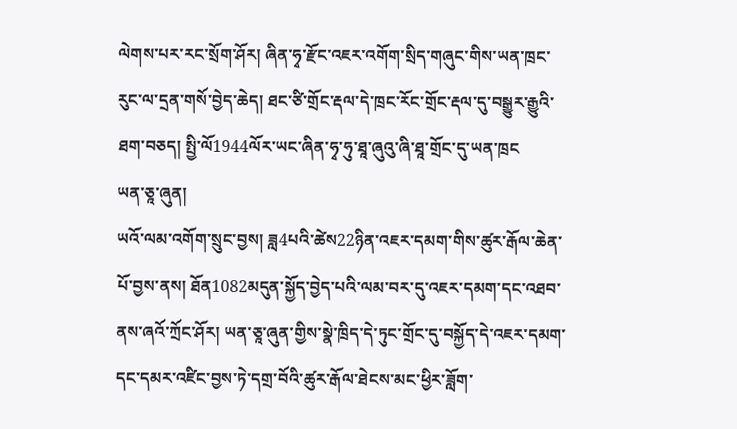ལེགས་པར་རང་སྲོག་ཤོར། ཞིན་ཧྭ་རྫོང་འཇར་འགོག་སྲིད་གཞུང་གིས་ཡན་ཁྲང་རུང་ལ་དྲན་གསོ་བྱེད་ཆེད། ཐང་ཙི་གྲོང་རྡལ་དེ་ཁྲང་རོང་གྲོང་རྡལ་དུ་བསྒྱུར་རྒྱུའི་ཐག་བཅད། སྤྱི་ལོ1944ལོར་ཡང་ཞིན་ཧྭ་ཧུ་ཐཱ་ཞུའུ་ཞི་ཐཱ་གྲོང་དུ་ཡན་ཁྲང
ཡན་ཅཱ་ཞུན།
ཡའོ་ལམ་འགོག་སྲུང་བྱས། ཟླ4པའི་ཚེས22ཉིན་འཇར་དམག་གིས་ཚུར་རྒོལ་ཆེན་པོ་བྱས་ནས། ཐོན1082མདུན་སྐྱོད་བྱེད་པའི་ལམ་བར་དུ་འཇར་དམག་དང་འཐབ་ནས་ཞའོ་ཀྲོང་ཤོར། ཡན་ཅཱ་ཞུན་གྱིས་སྣེ་ཁྲིད་དེ་ཏུང་གྲོང་དུ་བསྐྱོད་དེ་འཇར་དམག་དང་དམར་འཛིང་བྱས་ཏེ་དགྲ་བོའི་ཚུར་རྒོལ་ཐེངས་མང་ཕྱིར་ཟློག་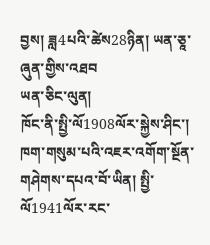བྱས། ཟླ4པའི་ཚེས28ཉིན། ཡན་ཅཱ་ཞུན་གྱིས་འཐབ
ཡན་ཅིང་ལུན།
ཁོང་ནི་སྤྱི་ལོ1908ལོར་སྐྱེས་ཤིང་། ཁག་གསུམ་པའི་འཇར་འགོག་སྔོན་གཤེགས་དཔའ་བོ་ཡིན། སྤྱི་ལོ1941ལོར་རང་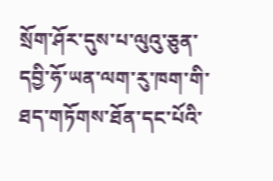སྲོག་ཤོར་དུས་པ་ལུའུ་ཅུན་དབྱི་ཧོ་ཡན་ལག་རུ་ཁག་གི་ཐད་གཏོགས་ཐོན་དང་པོའི་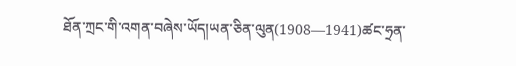ཐོན་ཀྲང་གི་འགན་བཞེས་ཡོད།ཡན་ཅིན་ལུན(1908—1941)ཚང་ཧྲན་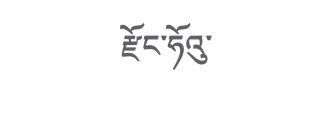རྫོང་ཧོའུ་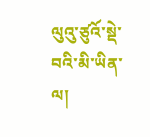ལུའུ་ཙུའོ་སྡེ་བའི་མི་ཡིན་ལ།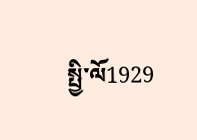སྤྱི་ལོ1929